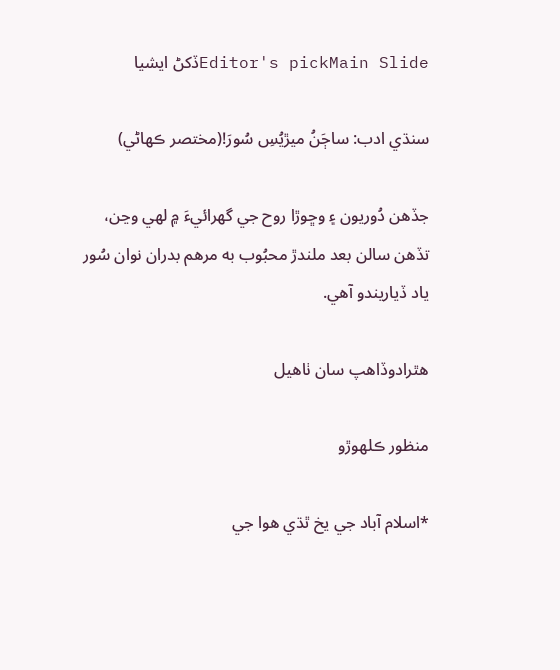Editor's pickMain Slideڏکڻ ايشيا

سنڌي ادب: ساڄَنُ ميڙيُسِ سُورَ!(مختصر ڪھاڻي)

جڏهن دُوريون ۽ وڇوڙا روح جي گهرائيءَ ۾ لهي وڃن، تڏهن سالن بعد ملندڙ محبُوب به مرهم بدران نوان سُور ياد ڏياريندو آهي.

ھٿرادوڏاھپ سان ٺاھيل

منظور ڪلهوڙو

*اسلام آباد جي يخ ٿڌي هوا جي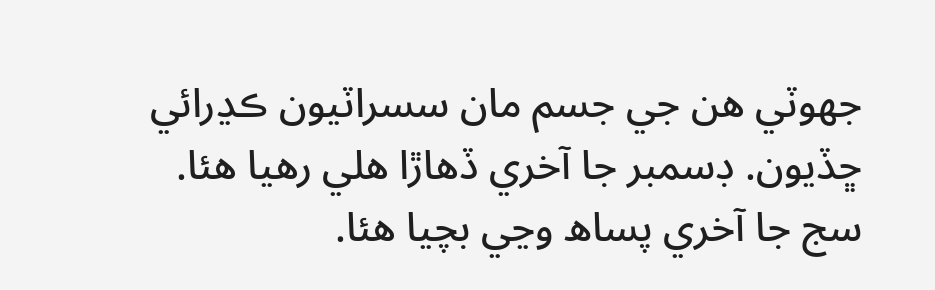جهوٽي هن جي جسم مان سسراٽيون ڪڍرائي ڇڏيون. ڊسمبر جا آخري ڏهاڙا هلي رهيا هئا. سج جا آخري پساھ وڃي بچيا هئا.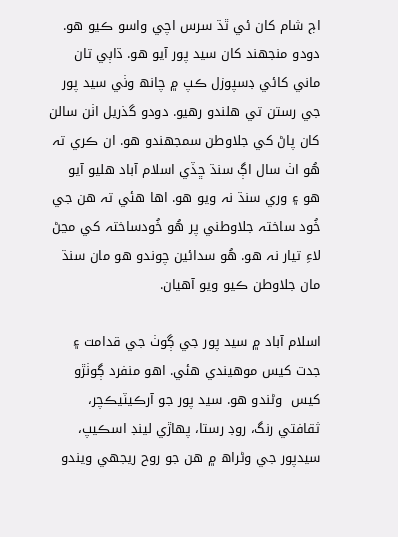اڄ شام کان ئي ٿڌ سرس اچي واسو ڪيو هو. دودو منجهند کان سيد پور آيو هو. ڌاٻي تان ماني کائي ڊسپوزل ڪپ ۾ چانھ وٺي سيد پور جي رستن تي هلندو رهيو. دودو گذريل اٺن سالن کان پاڻ کي جلاوطن سمجهندو هو. ان ڪري تہ هُو اٺ سال اڳ سنڌ ڇڏي اسلام آباد هليو آيو هو ۽ وري سنڌ نہ ويو هو. اها هئي تہ هن جي خُود ساختہ جلاوطني پر هُو خُودساختہ کي مڃڻ لاءِ تيار نہ هو. هُو سدائين چوندو هو مان سنڌ مان جلاوطن ڪيو ويو آهيان.

اسلام آباد ۾ سيد پور جي ڳوٺ جي قدامت ۽ جدت کيس موهيندي هئي. اهو منفرد ڳوٺڙو کيس  وڻندو هو. سيد پور جو آرڪيٽيڪچر، ثقافتي رنگ، روڊ رستا، پهاڙي لينڊ اسڪيپ، سيدپور جي وڻراھ ۾ هن جو روح ريجهي ويندو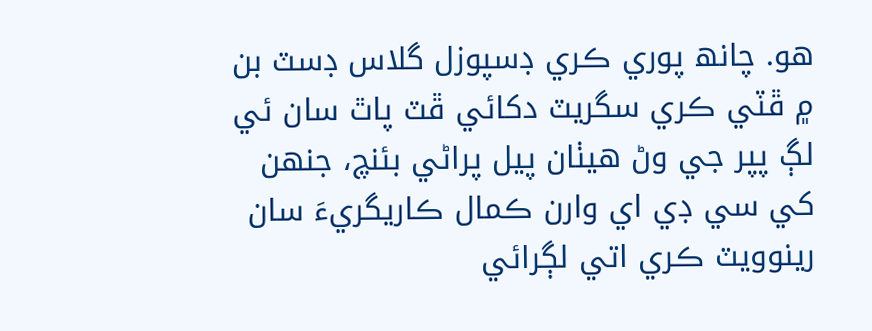هو. چانھ پوري ڪري ڊسپوزل گلاس ڊسٽ بن ۾ ڦٽي ڪري سگريٽ دکائي ڦٽ پاٿ سان ئي لڳ پپر جي وڻ هيٺان پيل پراڻي بئنچ، جنهن کي سي ڊي اي وارن ڪمال ڪاريگريءَ سان  رينوويٽ ڪري اتي لڳرائي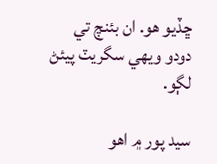ڇڏيو هو. ان بئنچ تي دودو ويهي سگريٽ پيئڻ لڳو.

سيد پور ۾ اهو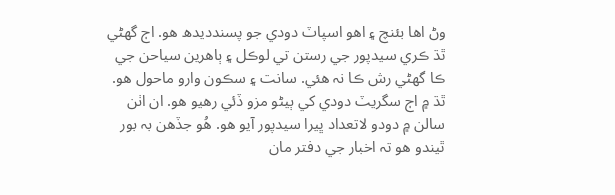وڻ اها بئنچ ۽ اهو اسپاٽ دودي جو پسندديدھ هو. اڄ گهڻي ٿڌ ڪري سيدپور جي رستن تي لوڪل ۽ ٻاهرين سياحن جي ڪا گهڻي رش ڪا نہ هئي. سانت ۽ سڪون وارو ماحول هو. ٿڌ ۾ اڄ سگريٽ دودي کي ٻيڻو مزو ڏئي رهيو هو. ان اٺن سالن ۾ دودو لاتعداد ڀيرا سيدپور آيو هو. هُو جڏھن بہ بور ٿيندو هو تہ اخبار جي دفتر مان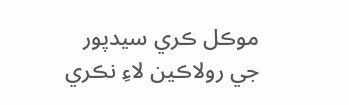موڪل ڪري سيدپور جي رولاڪين لاءِ نڪري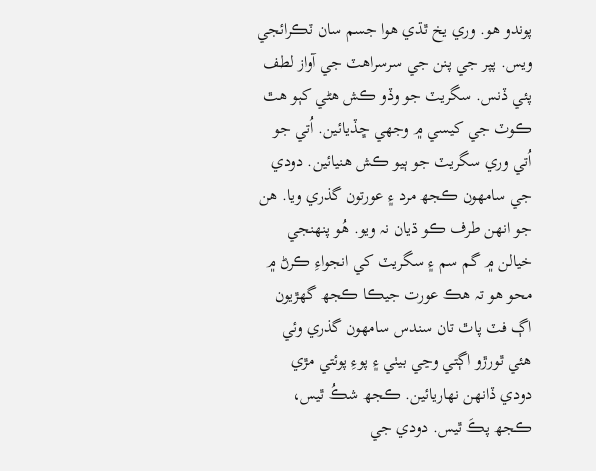پوندو هو. وري يخ ٿڌي هوا جسم سان ٽڪرائجي ويس. پپر جي پنن جي سرسراهٽ جي آواز لطف پئي ڏنس. سگريٽ جو وڏو ڪش هڻي کٻو هٿ ڪوٽ جي کيسي ۾ وجهي ڇڏيائين. اُتي جو اُتي وري سگريٽ جو ٻيو ڪش هنيائين. دودي جي سامهون ڪجھ مرد ۽ عورتون گذري ويا. هن جو انهن طرف ڪو ڌيان نہ ويو. هُو پنهنجي خيالن ۾ گم سم ۽ سگريٽ کي انجواءِ ڪرڻ ۾ محو هو تہ هڪ عورت جيڪا ڪجھ گهڙيون اڳ فٽ پاٿ تان سندس سامهون گذري وئي هئي ٿورڙو اڳتي وڃي بيٺي ۽ پوءِ پوئتي مڙي دودي ڏانهن نهاريائين. ڪجھ شڪُ ٿيس، ڪجھ پڪَ ٿيس. دودي جي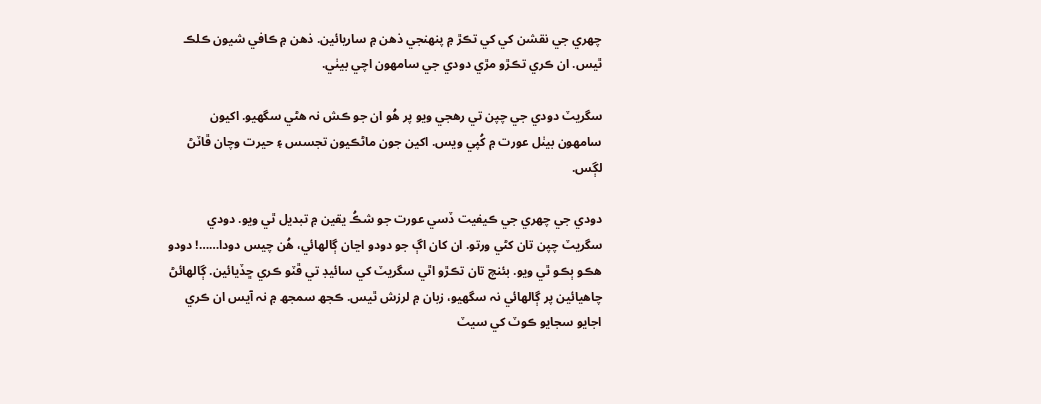چهري جي نقشن کي کي تڪڙ ۾ پنهنجي ذهن ۾ ساريائين. ذهن ۾ ڪافي شيون ڪلڪ ٿيس. ان ڪري تڪڙو مڙي دودي جي سامهون اچي بيٺي.

سگريٽ دودي جي چپن تي رهجي ويو پر هُو ان جو ڪش نہ ھڻي سگهيو. اکيون سامهون بيٺل عورت ۾ کُپي ويس. اکين جون ماڻڪيون تجسس ۽ حيرت وچان ڦاٽڻ لڳس.

دودي جي چهري جي ڪيفيت ڏسي عورت جو شڪُ يقين ۾ تبديل ٿي ويو. دودي سگريٽ چپن تان کڻي ورتو. ان کان اڳ جو دودو اڃان ڳالهائي، هُن چيس دودا……! دودو هڪو ٻڪو ٿي ويو. بئنچ تان تڪڙو اٿي سگريٽ کي سائيڊ تي ڦٽو ڪري ڇڏيائين. ڳالهائڻ چاهيائين پر ڳالهائي نہ سگهيو، زبان ۾ لرزش ٿيس. ڪجھ سمجھ ۾ نہ آيس ان ڪري اجايو سجايو ڪوٽ کي سيٽ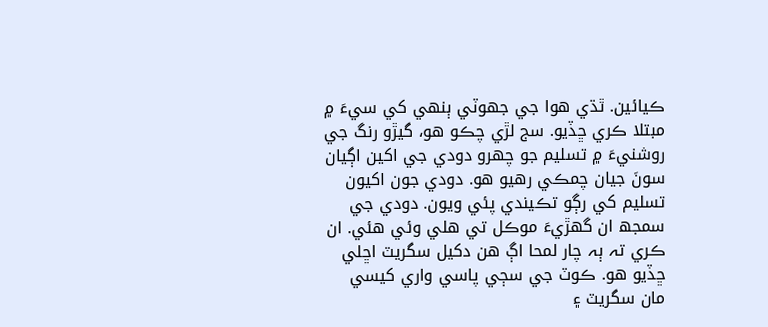ڪيائين. ٿڌي هوا جي جهوٽي ٻنهي کي سيءَ ۾ مبتلا ڪري ڇڏيو. سج لڙي چڪو هو، گيڙو رنگ جي روشنيءَ ۾ تسليم جو چهرو دودي جي اکين اڳيان سونَ جيان چمڪي رهيو هو. دودي جون اکيون تسليم کي رڳو تڪيندي پئي ويون. دودي جي سمجھ ان گهڙيءَ موڪل تي هلي وئي هئي. ان ڪري تہ ٻہ چار لمحا اڳ هن دکيل سگريٽ اڇلي ڇڏيو هو. ڪوٽ جي سڄي پاسي واري کيسي مان سگريٽ ۽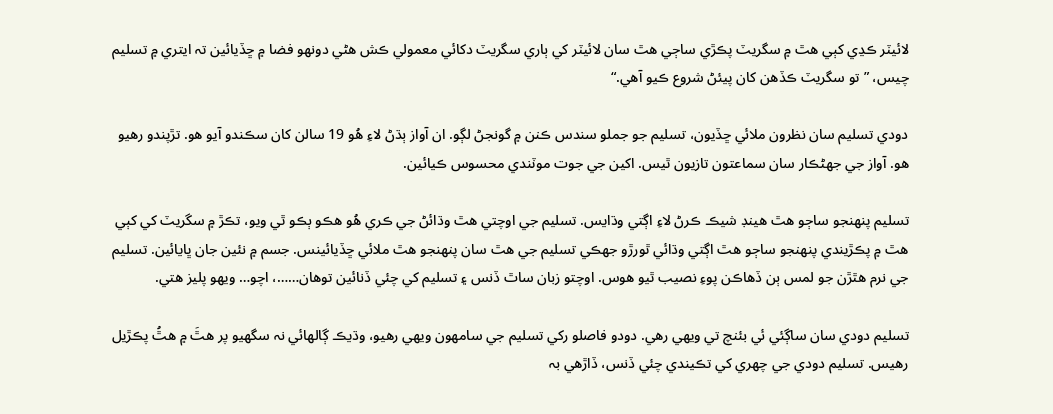لائيٽر ڪڍي کٻي هٿ ۾ سگريٽ پڪڙي ساڄي هٿ سان لائيٽر کي ٻاري سگريٽ دکائي معمولي ڪش هڻي دونهو فضا ۾ ڇڏيائين تہ ايتري ۾ تسليم چيس، ” تو سگريٽ ڪڏھن کان پيئڻ شروع ڪيو آهي.“

دودي تسليم سان نظرون ملائي ڇڏيون، تسليم جو جملو سندس ڪنن ۾ گونجڻ لڳو. ان آواز ٻڌڻ لاءِ هُو 19 سالن کان سڪندو آيو هو. تڙپندو رهيو هو. آواز جي جهڻڪار سان سماعتون تازيون ٿيس. اکين جي جوت موٽندي محسوس ڪيائين.

تسليم پنهنجو ساڄو هٿ هينڊ شيڪ ڪرڻ لاءِ اڳتي وڌايس. تسليم جي اوچتي هٿ وڌائڻ جي ڪري ھُو هڪو ٻڪو ٿي ويو، تڪڙ ۾ سگريٽ کي کٻي هٿ ۾ پڪڙيندي پنهنجو ساڄو هٿ اڳتي وڌائي ٿورڙو جهڪي تسليم جي هٿ سان پنهنجو هٿ ملائي ڇڏيائينس. جسم ۾ نئين جان ڀايائين. تسليم جي نرم هٿڙن جو لمس ٻن ڏهاڪن پوءِ نصيب ٿيو هوس. اوچتو زبان ساٿ ڏنس ۽ تسليم کي چئي ڏنائين توهان……، اچو… ويهو پليز هتي.

تسليم دودي سان ساڳئي ئي بئنچ تي ويهي رهي. دودو فاصلو رکي تسليم جي سامهون ويهي رهيو، وڌيڪ ڳالهائي نہ سگهيو پر هٿَ ۾ هٿُ پڪڙيل رهيس. تسليم دودي جي چهري کي تڪيندي چئي ڏنس، ڏاڙهي بہ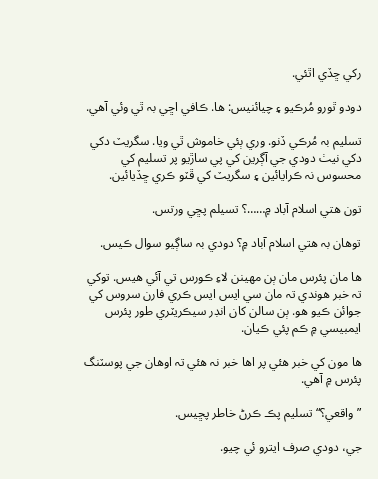رکي ڇڏي اٿئي.

دودو ٿورو مُرڪيو ۽ چيائنيس: ها. ڪافي اڇي بہ ٿي وئي آهي.

تسليم بہ مُرڪي ڏنو. وري ٻئي خاموش ٿي ويا. سگريٽ دکي دکي نيٺ دودي جي آڳرين کي پي ساڙيو پر تسليم کي محسوس نہ ڪرايائين ۽ سگريٽ کي ڦٽو ڪري ڇڏيائين.

تون هتي اسلام آباد ۾……؟ تسيلم پڇي ورتس.

توهان بہ هتي اسلام آباد ۾؟ دودي بہ ساڳيو سوال ڪيس.

ها مان پئرس مان ٻن مهينن لاءِ ڪورس تي آئي هيس. توکي تہ خبر هوندي تہ مان سي ايس ايس ڪري فارن سروس کي جوائن ڪيو هو. ٻن سالن کان انڊر سيڪريٽري طور پئرس ايمبيسي ۾ ڪم پئي ڪيان.

ها مون کي خبر هئي پر اها خبر نہ هئي تہ اوهان جي پوسٽنگ پئرس ۾ آهي.

”واقعي؟“ تسليم پڪ ڪرڻ خاطر پڇيس.

جي، دودي صرف ايترو ئي چيو.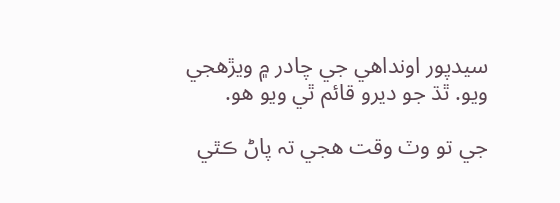سيدپور اونداهي جي چادر ۾ ويڙهجي ويو. ٿڌ جو ديرو قائم ٿي ويو هو.

جي تو وٽ وقت هجي تہ پاڻ ڪٿي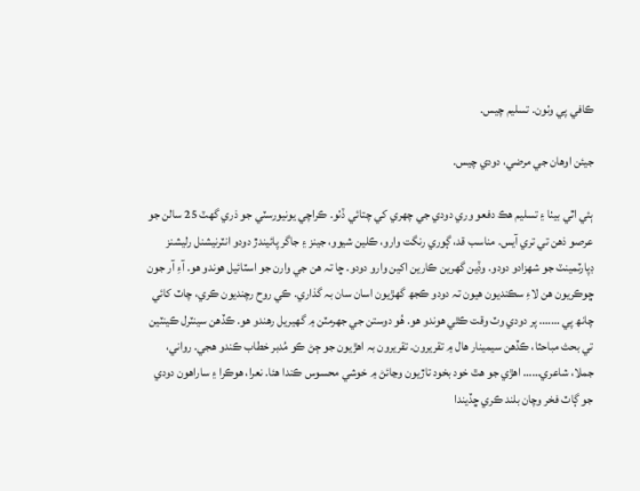ڪافي پي وٺون. تسليم چيس.

جيئن اوهان جي مرضي، دودي چيس.

ٻئي اٿي بيٺا ۽ تسليم هڪ دفعو وري دودي جي چهري کي چتائي ڏٺو. ڪراچي يونيورسٽي جو ذري گهٽ 25 سالن جو عرصو ذھن تي تري آيس. مناسب قد، ڳوري رنگت وارو، ڪلين شيوو، جينز ۽ جاگر پائيندڙ دودو انٽرنيشنل رليشنز ڊپارٽمينٽ جو شهزادو دودو. وڏين گهرين ڪارين اکين وارو دودو. ڇا تہ هن جي وارن جو اسٽائيل هوندو هو. آءِ آر جون ڇوڪريون هن لاءِ سڪنديون هيون تہ دودو ڪجھ گهڙيون اسان سان بہ گذاري. ڪي روح رچنديون ڪري، چاٽ کائي چانھ پي ……. پر دودي وٽ وقت ڪٿي هوندو هو. هُو دوستن جي جهرمٽن ۾ گهيريل رهندو هو. ڪڏھن سينٽرل ڪينٽين تي بحث مباحثا، ڪڏھن سيمينار هال ۾ تقريرون. تقريرون بہ اهڙيون جو ڄڻ ڪو مُدبر خطاب ڪندو هجي. رواني، جملا، شاعري…… اهڙي جو هٿ خود بخود تاڙيون وڃائڻ ۾ خوشي محسوس ڪندا هئا. نعرا، هوڪرا ۽ ساراھون دودي جو ڳاٽ فخر وچان بلند ڪري ڇڏيندا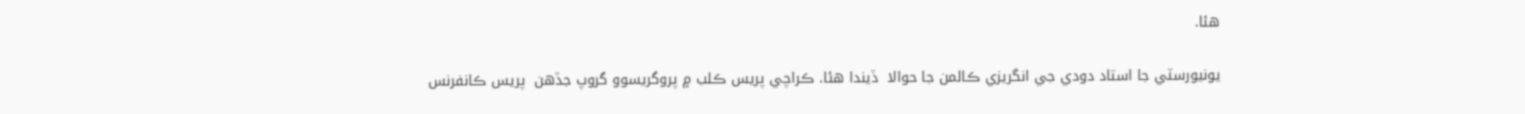هئا.

يونيورسٽي جا استاد دودي جي انگريزي ڪالمن جا حوالا  ڏيندا هئا. ڪراچي پريس ڪلب ۾ پروگريسوو گروپ جڏھن  پريس ڪانفرنس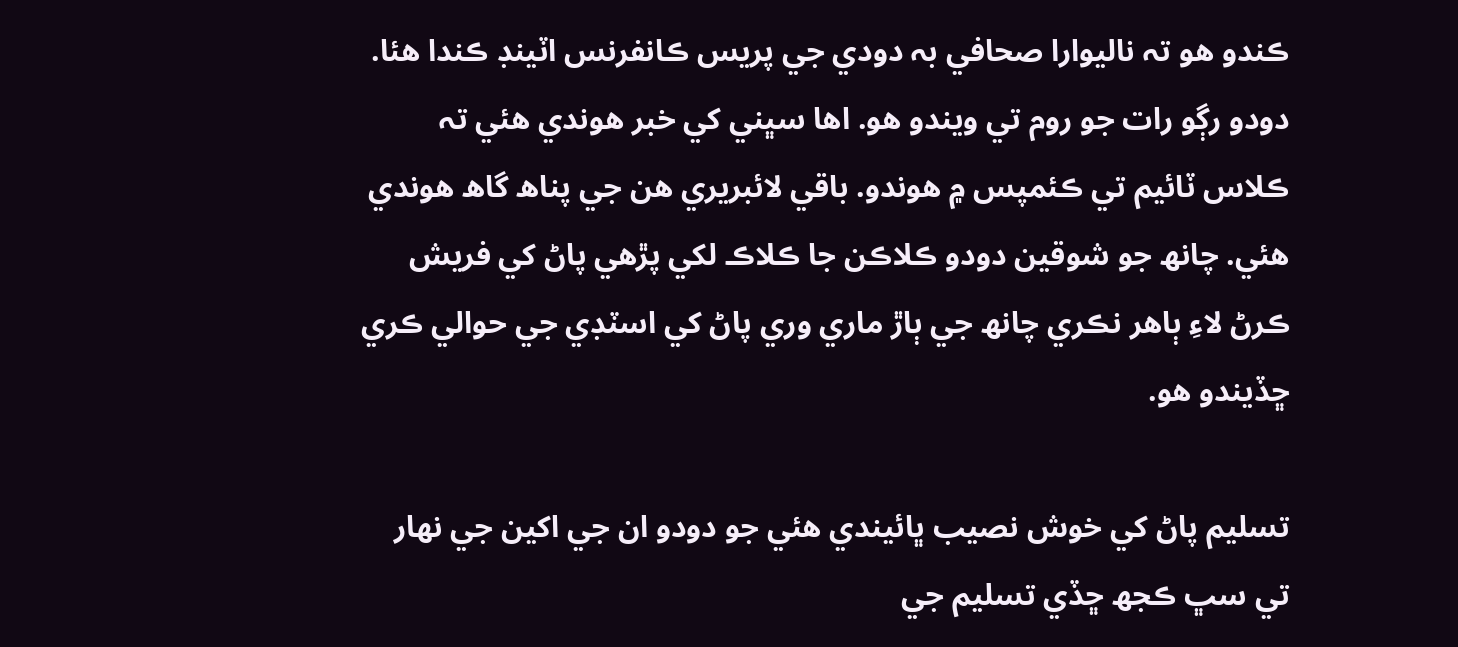ڪندو هو تہ ناليوارا صحافي بہ دودي جي پريس ڪانفرنس اٽينڊ ڪندا هئا. دودو رڳو رات جو روم تي ويندو هو. اها سڀني کي خبر هوندي هئي تہ ڪلاس ٽائيم تي ڪئمپس ۾ هوندو. باقي لائبريري هن جي پناھ گاھ هوندي هئي. چانھ جو شوقين دودو ڪلاڪن جا ڪلاڪ لکي پڙهي پاڻ کي فريش ڪرڻ لاءِ ٻاهر نڪري چانھ جي ٻاڙ ماري وري پاڻ کي اسٽڊي جي حوالي ڪري ڇڏيندو هو.

تسليم پاڻ کي خوش نصيب ڀائيندي هئي جو دودو ان جي اکين جي نهار تي سڀ ڪجھ ڇڏي تسليم جي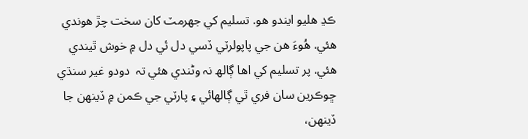ڪڍ هليو ايندو هو. تسليم کي جهرمٽ کان سخت چڙ هوندي هئي. هُوءَ هن جي پاپولرٽي ڏسي دل ئي دل ۾ خوش ٿيندي هئي. پر تسليم کي اها ڳالھ نہ وڻندي هئي تہ  دودو غير سنڌي ڇوڪرين سان فري ٿي ڳالهائي ۽ پارٽي جي ڪمن ۾ ڏينهن جا ڏينهن،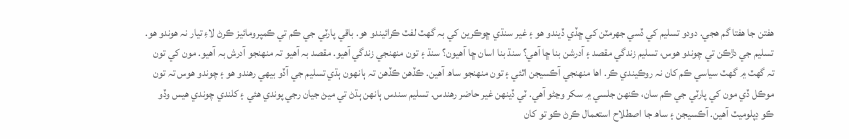هفتن جا هفتا گم هجي. دودو تسليم کي ڏسي جهرمٽن کي ڇڏي ڏيندو هو ۽ غير سنڌي ڇوڪرين کي بہ گهٽ لفٽ ڪرائيندو هو. باقي پارٽي جي ڪم تي ڪمپرومائيز ڪرڻ لاءِ تيار نہ هوندو هو. تسليم جي دڙڪن تي چوندو هوس، تسليم زندگي مقصد ۽ آدرشن بنا ڇا آهي؟ سنڌ بنا اسان ڇا آهيون؟ سنڌ ۽ تون منهنجي زندگي آهيو. مقصد بہ آهيو تہ منهنجو آدرش بہ آهيو. مون کي تون تہ گهٽ ۾ گهٽ سياسي ڪم کان نہ روڪيندي ڪر. اها منهنجي آڪسيجن اٿئي ۽ تون منهنجو ساھ آهين. ڪڏھن ڪڏھن تہ ٻانهون ٻڌي تسليم جي آڏو بيهي رهندو هو ۽ چوندو هوس تہ تون موڪل ڏي مون کي پارٽي جي ڪم سان، ڪنهن جلسي ۾ سکر وڃڻو آهي. ٽي ڏينهن غير حاضر رهندس. تسليم سندس ٻانهن ٻڌڻ تي ميڻ جيان رجي پوندي هئي ۽ کلندي چوندي هيس وڏو ڪو ڊپلوميٽ آهين. آڪسيجن ۽ ساھ جا اصطلاح استعمال ڪرڻ ڪو تو کان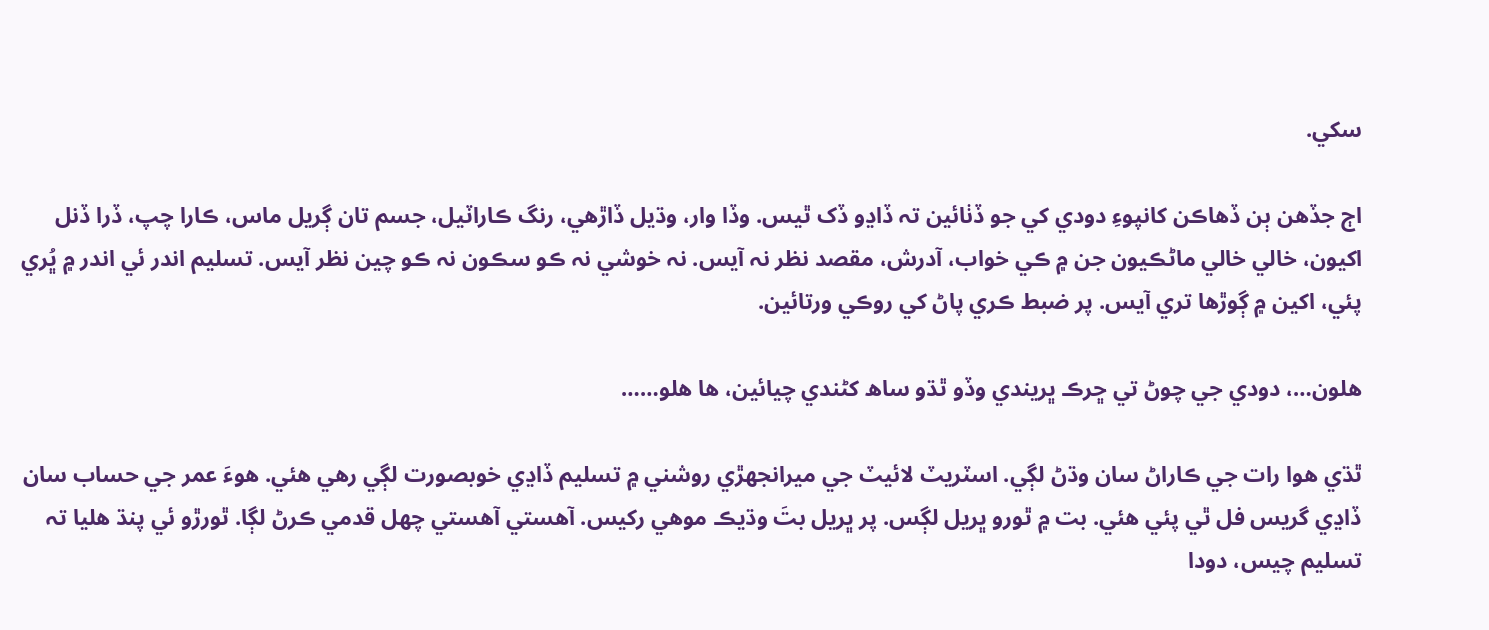سکي.

اڄ جڏھن ٻن ڏهاڪن کانپوءِ دودي کي جو ڏٺائين تہ ڏاڍو ڏک ٿيس. وڏا وار، وڌيل ڏاڙهي، رنگ ڪاراٽيل، جسم تان ڳريل ماس، ڪارا چپ، ڏرا ڏنل اکيون، خالي خالي ماڻڪيون جن ۾ ڪي خواب، آدرش، مقصد نظر نہ آيس. نہ خوشي نہ ڪو سڪون نہ ڪو چين نظر آيس. تسليم اندر ئي اندر ۾ ڀُري پئي، اکين ۾ ڳوڙها تري آيس. پر ضبط ڪري پاڻ کي روڪي ورتائين.

هلون…، دودي جي چوڻ تي ڇرڪ ڀريندي وڏو ٿڌو ساھ کڻندي چيائين، ها هلو……

ٿڌي هوا رات جي ڪاراڻ سان وڌڻ لڳي. اسٽريٽ لائيٽ جي ميرانجهڙي روشني ۾ تسليم ڏاڍي خوبصورت لڳي رهي هئي. هوءَ عمر جي حساب سان ڏاڍي گريس فل ٿي پئي هئي. بت ۾ ٿورو ڀريل لڳس. پر ڀريل بتَ وڌيڪ موهي رکيس. آهستي آهستي چهل قدمي ڪرڻ لڳا. ٿورڙو ئي پنڌ هليا تہ تسليم چيس، دودا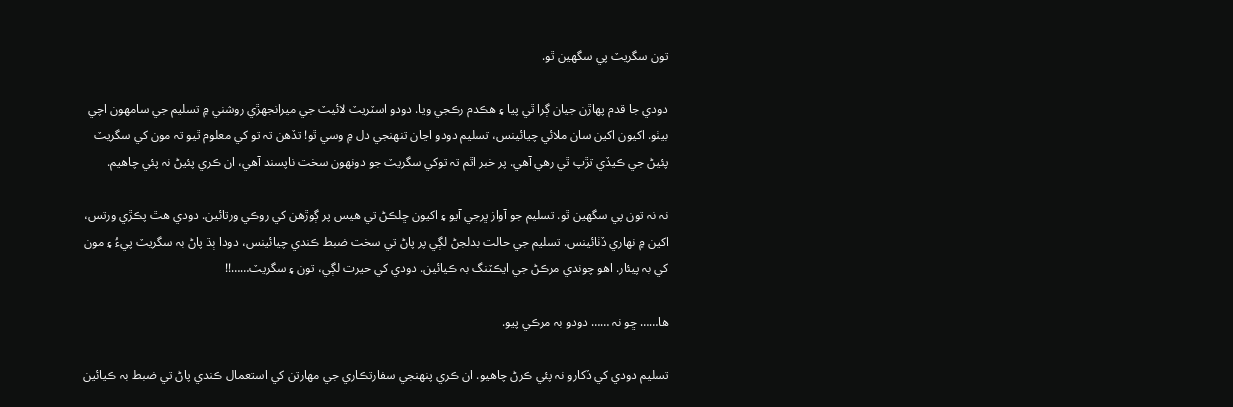تون سگريٽ پي سگهين ٿو.

دودي جا قدم پهاڙن جيان ڳرا ٿي پيا ۽ هڪدم رڪجي ويا. دودو اسٽريٽ لائيٽ جي ميرانجهڙي روشني ۾ تسليم جي سامهون اچي بيٺو. اکيون اکين سان ملائي چيائينس، تسليم دودو اڃان تنهنجي دل ۾ وسي ٿو! تڏھن تہ تو کي معلوم ٿيو تہ مون کي سگريٽ پئيڻ جي ڪيڏي تڙپ ٿي رهي آهي. پر خبر اٿم تہ توکي سگريٽ جو دونهون سخت ناپسند آهي، ان ڪري پئيڻ نہ پئي چاهيم.

نہ نہ تون پي سگهين ٿو. تسليم جو آواز ڀرجي آيو ۽ اکيون ڇلڪڻ تي هيس پر ڳوڙهن کي روڪي ورتائين. دودي هٿ پڪڙي ورتس، اکين ۾ نهاري ڏٺائينس. تسليم جي حالت بدلجڻ لڳي پر پاڻ تي سخت ضبط ڪندي چيائينس، دودا ٻڌ پاڻ بہ سگريٽ پيءُ ۽ مون کي بہ پيئار. اھو چوندي مرڪڻ جي ايڪٽنگ بہ ڪيائين. دودي کي حيرت لڳي، تون ۽ سگريٽ……!!

ها…… ڇو نہ …… دودو بہ مرڪي پيو.

تسليم دودي کي ڏکارو نہ پئي ڪرڻ چاهيو. ان ڪري پنهنجي سفارتڪاري جي مهارتن کي استعمال ڪندي پاڻ تي ضبط بہ ڪيائين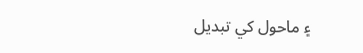۽ ماحول کي تبديل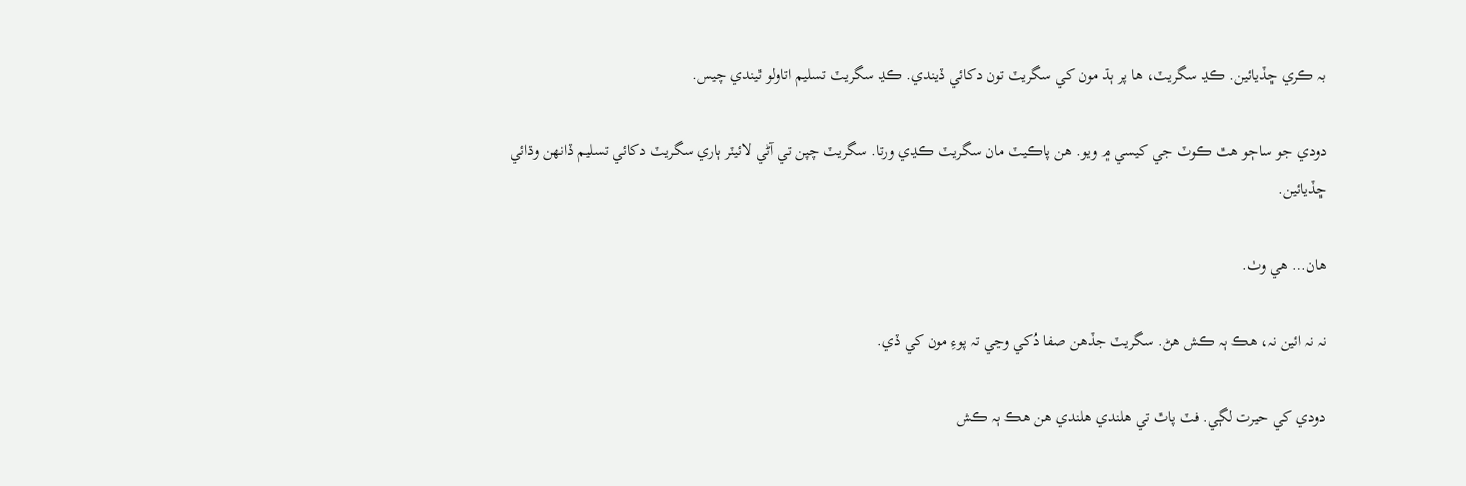بہ ڪري ڇڏيائين. ڪڍ سگريٽ، ها پر ٻڌ مون کي سگريٽ تون دکائي ڏيندي. ڪڍ سگريٽ تسليم اتاولو ٿيندي چيس.

دودي جو ساڄو هٿ ڪوٽ جي کيسي ۾ ويو. هن پاڪيٽ مان سگريٽ ڪڍي ورتا. سگريٽ چپن تي آڻي لائيٽر ٻاري سگريٽ دکائي تسليم ڏانهن وڌائي ڇڏيائين.

هان… هي وٺ.

نہ نہ ائين نہ، هڪ ٻہ ڪش هڻ. سگريٽ جڏهن صفا دُکي وڃي تہ پوءِ مون کي ڏي.

دودي کي حيرت لڳي. فٽ پاٿ تي هلندي هلندي هن هڪ ٻہ ڪش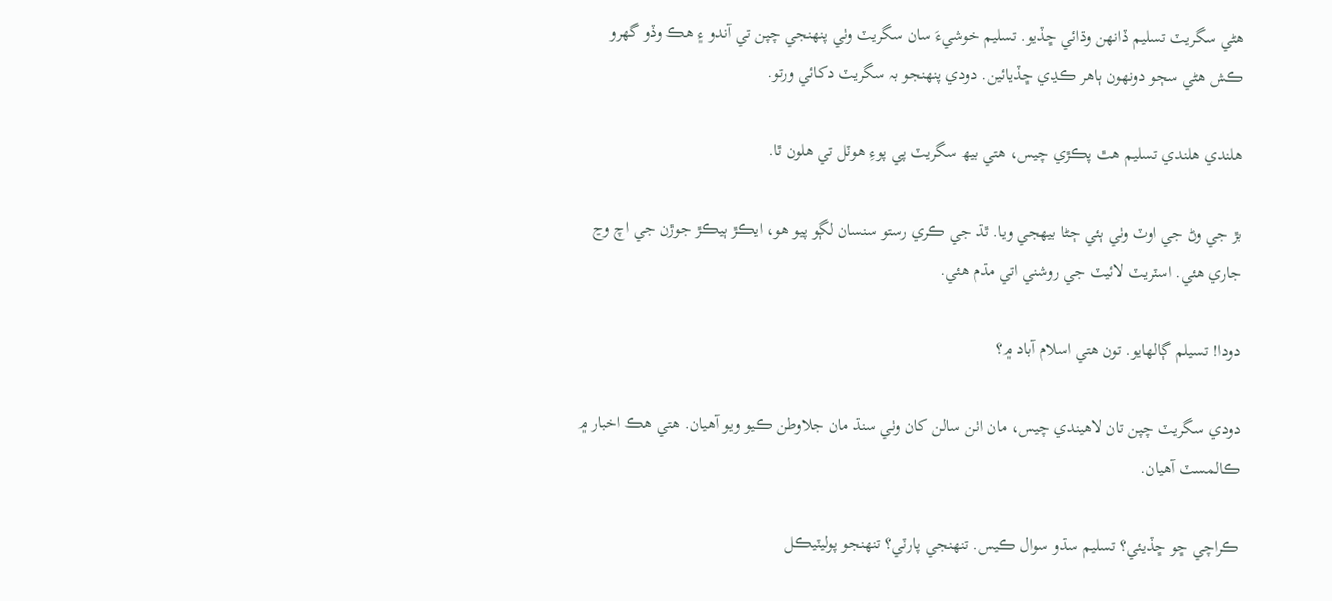هڻي سگريٽ تسليم ڏانهن وڌائي ڇڏيو. تسليم خوشيءَ سان سگريٽ وٺي پنهنجي چپن تي آندو ۽ هڪ وڏو گهرو ڪش هڻي سڄو دونهون ٻاهر ڪڍي ڇڏيائين. دودي پنهنجو بہ سگريٽ دکائي ورتو.

هلندي هلندي تسليم هٿ پڪڙي چيس، هتي بيھ سگريٽ پي پوءِ هوٽل تي هلون ٿا.

بڙ جي وڻ جي اوٽ وٺي ٻئي ڄڻا بيهجي ويا. ٿڌ جي ڪري رستو سنسان لڳو پيو هو، ايڪڙ ٻيڪڙ جوڙن جي اچ وڃ جاري هئي. اسٽريٽ لائيٽ جي روشني اتي مڌم هئي.

دودا! تسيلم ڳالهايو. تون هتي اسلام آباد ۾؟

دودي سگريٽ چپن تان لاهيندي چيس، مان اٺن سالن کان وٺي سنڌ مان جلاوطن ڪيو ويو آهيان. هتي ھڪ اخبار ۾ ڪالمسٽ آهيان.

ڪراچي ڇو ڇڏيئي؟ تسليم سڌو سوال ڪيس. تنهنجي پارٽي؟ تنهنجو پوليٽيڪل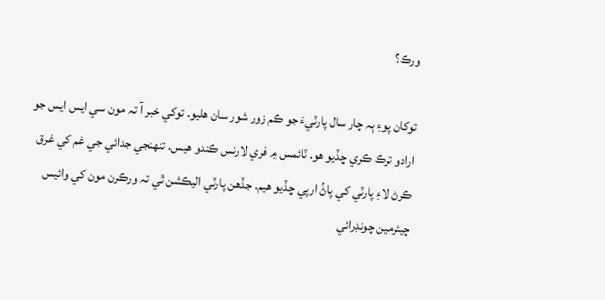ورڪ؟

توکان پوءِ ٻہ چار سال پارٽيءَ جو ڪم زور شور سان هليو. توکي خبر آ تہ مون سي ايس ايس جو ارادو ترڪ ڪري ڇڏيو هو. ٽائمس ۾ فري لارنس ڪندو هيس. تنهنجي جدائي جي غم کي غرق ڪرڻ لاءِ پارٽي کي پاڻُ ارپي ڇڏيو هيم. جڏھن پارٽي اليڪشن ٿي تہ ورڪرن مون کي وائيس چيئرمين چونڊرائي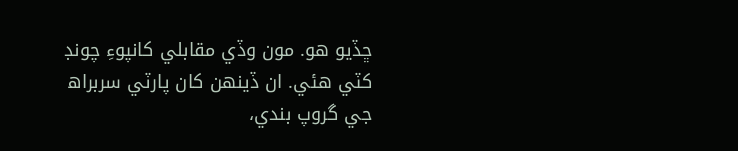ڇڏيو هو. مون وڏي مقابلي کانپوءِ چونڊ کٽي هئي. ان ڏينهن کان پارٽي سربراھ جي گروپ بندي،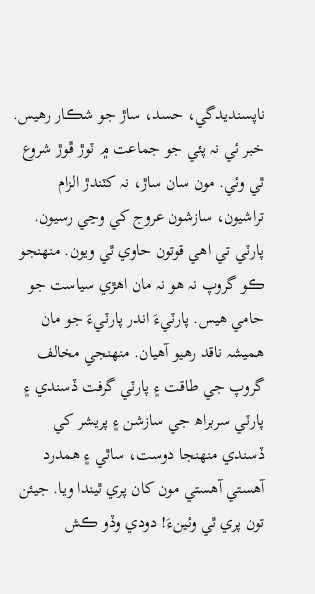ناپسنديدگي، حسد، ساڙ جو شڪار رهيس. خبر ئي نہ پئي جو جماعت ۾ ٽوڙ ڦوڙ شروع ٿي وئي. مون سان ساڙ، نہ کٽندڙ الزام تراشيون، سازشون عروج کي وڃي رسيون. پارٽي تي اهي قوتون حاوي ٿي ويون. منهنجو ڪو گروپ نہ هو نہ مان اهڙي سياست جو حامي هيس. پارٽيءَ اندر پارٽيءَ جو مان هميشہ ناقد رهيو آهيان. منهنجي مخالف گروپ جي طاقت ۽ پارٽي گرفت ڏسندي ۽ پارٽي سربراھ جي سازشن ۽ پريشر کي ڏسندي منهنجا دوست، ساٿي ۽ همدرد آهستي آهستي مون کان پري ٿيندا ويا. جيئن تون پري ٿي وئينءَ! دودي وڏو ڪش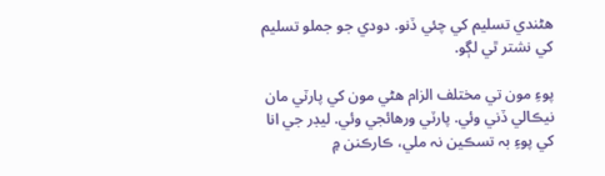هڻندي تسليم کي چئي ڏنو. دودي جو جملو تسليم کي نشتر ٿي لڳو.

پوءِ مون تي مختلف الزام هڻي مون کي پارٽي مان نيڪالي ڏني وئي. پارٽي ورهائجي وئي. ليڊر جي انا کي پوءِ بہ تسڪين نہ ملي، ڪارڪنن ۾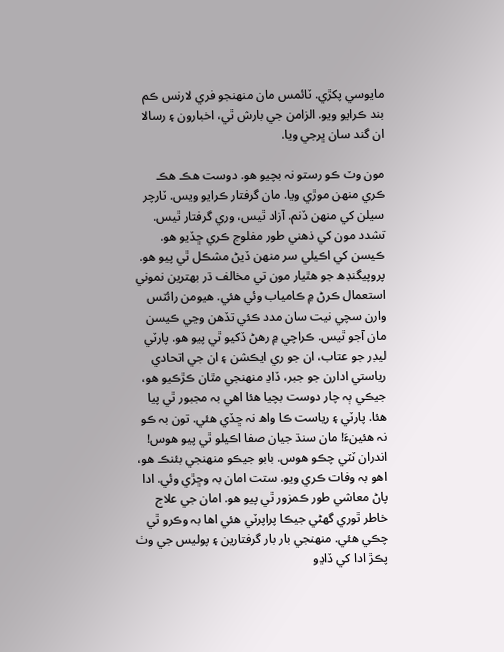مايوسي پکڙي. ٽائمس مان منهنجو فري لارنس ڪم بند ڪرايو ويو. الزامن جي بارش ٿي، اخبارون ۽ رسالا ان گند سان ڀرجي ويا.

مون وٽ ڪو رستو نہ بچيو هو. دوست هڪ هڪ ڪري منهن موڙي ويا. مان گرفتار ڪرايو ويس. ٽارچر سيلن کي منهن ڏنم. آزاد ٿيس، وري گرفتار ٿيس. تشدد مون کي ذهني طور مفلوج ڪري ڇڏيو هو. ڪيسن کي اڪيلي سر منهن ڏيڻ مشڪل ٿي پيو هو. پروپيگنڊھ جو هٿيار مون تي مخالف ڌر بهترين نموني استعمال ڪرڻ ۾ ڪامياب وئي هئي. هيومن رائٽس وارن سچي نيت سان مدد ڪئي تڏھن وڃي ڪيسن مان آجو ٿيس. ڪراچي ۾ رهڻ ڏکيو ٿي پيو هو. پارٽي ليڊر جو عتاب، ان جو ري ايڪشن ۽ ان جي اتحادي رياستي ادارن جو جبر، ڏاڍ منهنجي مٿان ڪڙڪيو هو، جيڪي ٻہ چار دوست بچيا هئا اهي بہ مجبور ٿي پيا هئا. پارٽي ۽ رياست ڪا واھ نہ ڇڏي هئي. تون بہ ڪو نہ هئينءَ! مان سنڌ جيان صفا اڪيلو ٿي پيو هوس! اندران ٽٽي چڪو هوس. بابو جيڪو منهنجي بئنڪ هو، اهو بہ وفات ڪري ويو. ستت امان بہ وڇڙي وئي. ادا پاڻ معاشي طور ڪمزور ٿي پيو هو. امان جي علاج خاطر ٿوري گهڻي جيڪا پراپرٽي هئي اها بہ وڪرو ٿي چڪي هئي. منهنجي بار بار گرفتارين ۽ پوليس جي وٺ پڪڙ ادا کي ڏاڍو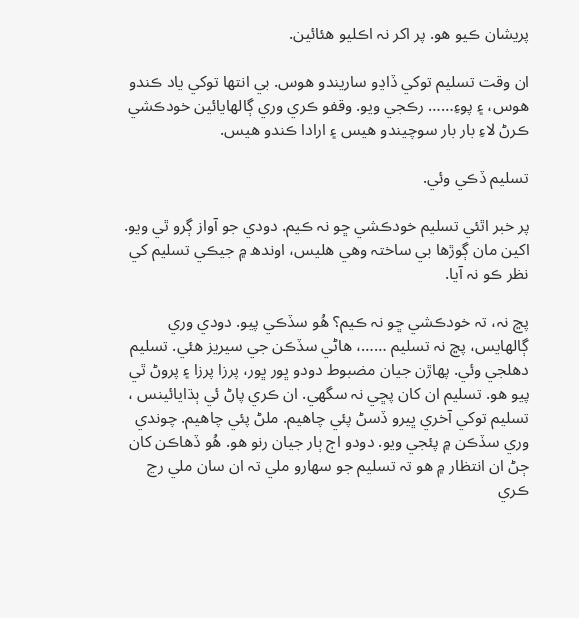پريشان ڪيو هو. پر اکر نہ اڪليو هئائين.

ان وقت تسليم توکي ڏاڍو ساريندو هوس. بي انتها توکي ياد ڪندو هوس، ۽ پوءِ…… رڪجي ويو. وقفو ڪري وري ڳالهايائين خودڪشي ڪرڻ لاءِ بار بار سوچيندو هيس ۽ ارادا ڪندو هيس.

تسليم ڏڪي وئي.

پر خبر اٿئي تسليم خودڪشي ڇو نہ ڪيم. دودي جو آواز ڳرو ٿي ويو. اکين مان ڳوڙها بي ساختہ وهي هليس، اوندھ ۾ جيڪي تسليم کي نظر ڪو نہ آيا.

پڇ نہ، تہ خودڪشي ڇو نہ ڪيم؟ هُو سڏڪي پيو. دودي وري ڳالهايس، پڇ نہ تسليم ……، هاڻي سڏڪن جي سيريز هئي. تسليم دهلجي وئي. پهاڙن جيان مضبوط دودو ڀور ڀور، پرزا پرزا ۽ پروڻ ٿي پيو هو. تسليم ان کان پڇي نہ سگهي. ان ڪري پاڻ ئي ٻڌايائينس ، تسليم توکي آخري ڀيرو ڏسڻ پئي چاهيم. ملڻ پئي چاهيم. چوندي وري سڏڪن ۾ پئجي ويو. دودو اڄ ٻار جيان رنو هو. ھُو ڏهاڪن کان ڄڻ ان انتظار ۾ هو تہ تسليم جو سهارو ملي تہ ان سان ملي رڃ ڪري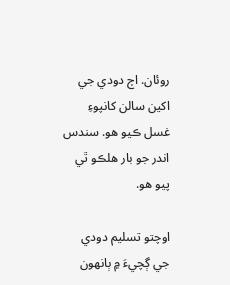روئان. اڄ دودي جي اکين سالن کانپوءِ غسل ڪيو هو. سندس اندر جو بار هلڪو ٿي پيو هو.

اوچتو تسليم دودي جي ڳچيءَ ۾ ٻانهون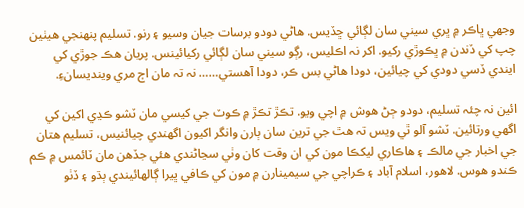وجهي ڀاڪر ۾ ڀري سيني سان لڳائي ڇڏيس. هاڻي دودو برسات جيان وسيو ۽ رنو. تسليم پنهنجي هيٺين چپ کي ڏندن ۾ ڀڪوڙي رکيو. اکر نہ اڪليس، رڳو سيني سان لڳائي رکيائينس. پريان هڪ جوڙي کي ايندي ڏسي دودي کي چيائين، دودا هاڻي بس ڪر، دودا آهستي…… نہ تہ مان اڄ مري وينديسانءِ.

ائين نہ چئہ تسليم، دودو ڄڻ هوش ۾ اچي ويو. تڪڙ تڪڙ ۾ ڪوٽ جي کيسي مان ٽشو ڪڍي اکين کي اگهي ورتائين. ٽشو آلو ٿي ويس تہ هٿ جي ترين سان ٻارن وانگر اکيون اگهندي چيائنيس، تسليم ھتان جي اخبار جي مالڪ ۽ هاڪاري ليکڪا مون کي ان وقت کان وٺي سڃاڻندي هئي جڏھن مان ٽائمس ۾ ڪم ڪندو هوس. لاهور، اسلام آباد ۽ ڪراچي جي سيمينارن ۾ مون کي ڪافي ڀيرا ڳالهائيندي ٻڌو ۽ ڏٺو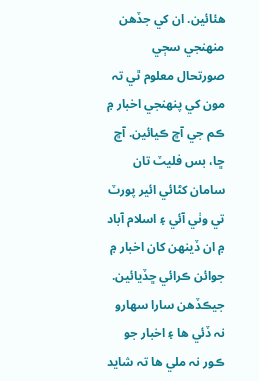هئائين. ان کي جڏھن منهنجي سڄي صورتحال معلوم ٿي تہ مون کي پنھنجي اخبار ۾ ڪم جي آڇ ڪيائين. آڇ ڇا، بس فليٽ تان سامان کڻائي ائير پورٽ تي وٺي آئي ۽ اسلام آباد ۾ ان ڏينهن کان اخبار ۾ جوائن ڪرائي ڇڏيائين. جيڪڏھن سارا سهارو نہ ڏئي ها ۽ اخبار جو ڪور نہ ملي ها تہ شايد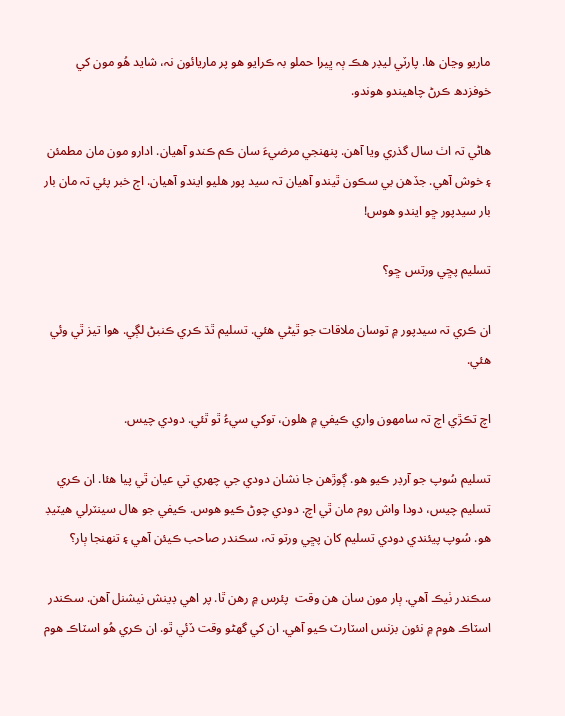ماريو وڃان ها. پارٽي ليڊر هڪ ٻہ ڀيرا حملو بہ ڪرايو هو پر ماريائون نہ، شايد هُو مون کي خوفزدھ ڪرڻ چاهيندو هوندو.

هاڻي تہ اٺ سال گذري ويا آهن. پنهنجي مرضيءَ سان ڪم ڪندو آهيان. ادارو مون مان مطمئن ۽ خوش آهي. جڏھن بي سڪون ٿيندو آهيان تہ سيد پور هليو ايندو آهيان. اڄ خبر پئي تہ مان بار بار سيدپور ڇو ايندو هوس!

تسليم پڇي ورتس ڇو؟

ان ڪري تہ سيدپور ۾ توسان ملاقات جو ٿيڻي هئي. تسليم ٿڌ ڪري ڪنبڻ لڳي. هوا تيز ٿي وئي هئي.

اچ تڪڙي اچ تہ سامهون واري ڪيفي ۾ هلون، توکي سيءُ ٿو ٿئي. دودي چيس.

تسليم سُوپ جو آرڊر ڪيو هو. ڳوڙهن جا نشان دودي جي چهري تي عيان ٿي پيا هئا. ان ڪري تسليم چيس، دودا واش روم مان ٿي اچ. دودي چوڻ ڪيو هوس. ڪيفي جو هال سينٽرلي هيٽيڊ هو. سُوپ پيئندي دودي تسليم کان پڇي ورتو تہ، سڪندر صاحب ڪيئن آهي ۽ تنهنجا ٻار؟

سڪندر ٺيڪ آهي. ٻار مون سان هن وقت  پئرس ۾ رهن ٿا. پر اهي ڊينش نيشنل آهن. سڪندر اسٽاڪ هوم ۾ نئون بزنس اسٽارٽ ڪيو آهي. ان کي گهڻو وقت ڏئي ٿو. ان ڪري هُو اسٽاڪ هوم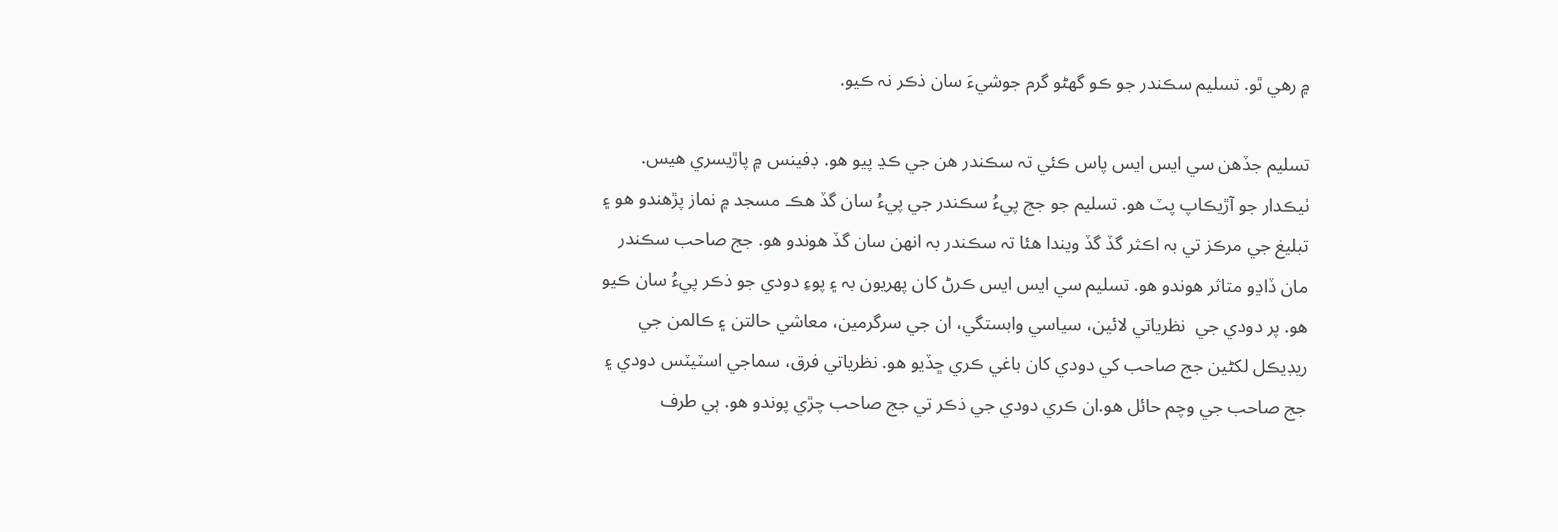۾ رهي ٿو. تسليم سڪندر جو ڪو گهڻو گرم جوشيءَ سان ذڪر نہ ڪيو.

تسليم جڏھن سي ايس ايس پاس ڪئي تہ سڪندر هن جي ڪڍ پيو هو. ڊفينس ۾ پاڙيسري هيس. ٺيڪدار جو آڙيڪاپ پٽ هو. تسليم جو جج پيءُ سڪندر جي پيءُ سان گڏ ھڪ مسجد ۾ نماز پڙهندو هو ۽ تبليغ جي مرڪز تي بہ اڪثر گڏ گڏ ويندا هئا تہ سڪندر بہ انهن سان گڏ هوندو هو. جج صاحب سڪندر مان ڏاڍو متاثر هوندو هو. تسليم سي ايس ايس ڪرڻ کان پهريون بہ ۽ پوءِ دودي جو ذڪر پيءُ سان ڪيو هو. پر دودي جي  نظرياتي لائين، سياسي وابستگي، ان جي سرگرمين، معاشي حالتن ۽ ڪالمن جي ريڊيڪل لکڻين جج صاحب کي دودي کان باغي ڪري ڇڏيو هو. نظرياتي فرق، سماجي اسٽيٽس دودي ۽ جج صاحب جي وچم حائل هو.ان ڪري دودي جي ذڪر تي جج صاحب چڙي پوندو هو. ٻي طرف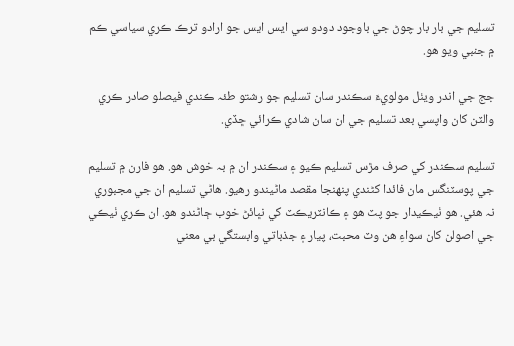تسليم جي بار بار چوڻ جي باوجود دودو سي ايس ايس جو ارادو ترڪ ڪري سياسي ڪم ۾ جنبي ويو هو.

جج جي اندر ويٺل مولويءَ سڪندر سان تسليم جو رشتو طئہ ڪندي فيصلو صادر ڪري والٽن کان واپسي بعد تسليم جي ان سان شادي ڪرائي ڇڏي.

تسليم سڪندر کي صرف مڙس تسليم ڪيو ۽ سڪندر ان ۾ بہ خوش هو. هو فارن ۾ تسليم جي پوسٽنگس مان فائدا کڻندي پنهنجا مقصد ماڻيندو رهيو. هاڻي تسليم ان جي مجبوري نہ هئي. هو ٺيڪيدار جو پٽ هو ۽ ڪانٽريڪٽ کي نڀائڻ خوب ڄاڻندو هو. ان ڪري ٺيڪي جي اصولن کان سواءِ هن وٽ محبت، پيار ۽ جذباتي وابستگي بي معني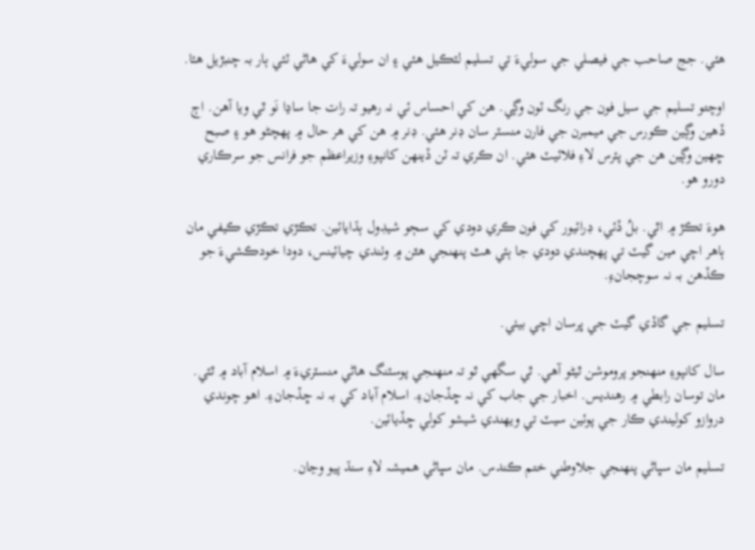هئي. جج صاحب جي فيصلي جي سوليءَ تي تسليم لٽڪيل هئي ۽ ان سوليءَ کي هاڻي ٽئي ٻار بہ چنبڙيل هئا.

اوچتو تسليم جي سيل فون جي رنگ ٽون وڳي. هن کي احساس ئي نہ رهيو تہ رات جا ساڍا نَو ٿي ويا آهن. اڄ ڏهين وڳين ڪورس جي ميمبرن جي فارن منسٽر سان ڊنر هئي. ڊنر ۾ هن کي هر حال ۾ پهچڻو هو ۽ صبح ڇهين وڳين هن جي پئرس لاءِ فلائيٽ هئي. ان ڪري تہ ٽن ڏينهن کانپوءِ وزيراعظم جو فرانس جو سرڪاري دورو هو.

هوءَ تڪڙ ۾ اٿي. بلُ ڏئي، ڊرائيور کي فون ڪري دودي کي سڄو شيڊول ٻڌايائين. تڪڙي تڪڙي ڪيفي مان ٻاهر اچي مين گيٽ تي پهچندي دودي جا ٻئي هٿ پنهنجي هٿن ۾ وٺندي چيائينس، دودا خودڪشيءَ جو ڪڏھن بہ نہ سوچجانءِ.

تسليم جي گاڏي گيٽ جي ڀرسان اچي بيٺي.

سال کانپوءِ منهنجو پروموشن ٿيڻو آهي. ٿي سگهي ٿو تہ منهنجي پوسٽنگ هاڻي منسٽريءَ ۾ اسلام آباد ۾ ٿئي. مان توسان رابطي ۾ رهنديس. اخبار جي جاب کي نہ ڇڏجانءِ. اسلام آباد کي بہ نہ ڇڏجانءِ. اهو چوندي دروازو کوليندي ڪار جي پوئين سيٽ تي ويهندي شيشو کولي ڇڏيائين.

تسليم مان سڀاڻي پنهنجي جلاوطني ختم ڪندس. مان سڀاڻي هميشہ لاءِ سنڌ پيو وڃان.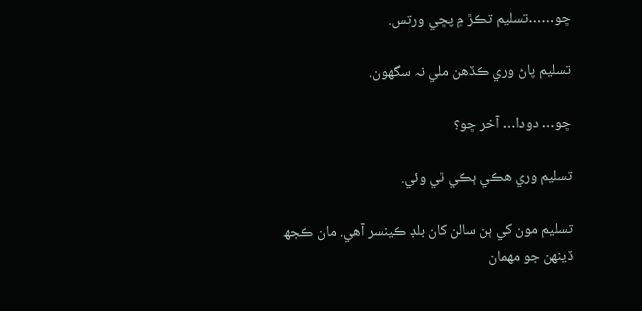ڇو……تسليم تڪڙ ۾ پڇي ورتس.

تسليم پاڻ وري ڪڏھن ملي نہ سگهون.

ڇو… دودا… آخر ڇو؟

تسليم وري هڪي ٻڪي ٿي وئي.

تسليم مون کي ٻن سالن کان بلڊ ڪينسر آهي. مان ڪجھ ڏينهن جو مهمان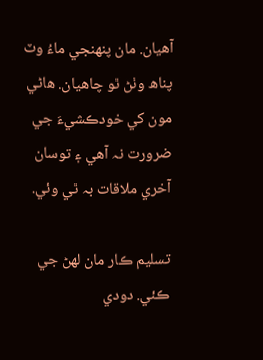آهيان. مان پنهنجي ماءُ وٽ پناھ وٺڻ ٿو چاهيان. هاڻي مون کي خودڪشيءَ جي ضرورت نہ آهي ۽ توسان آخري ملاقات بہ ٿي وئي.

تسليم ڪار مان لهڻ جي ڪئي. دودي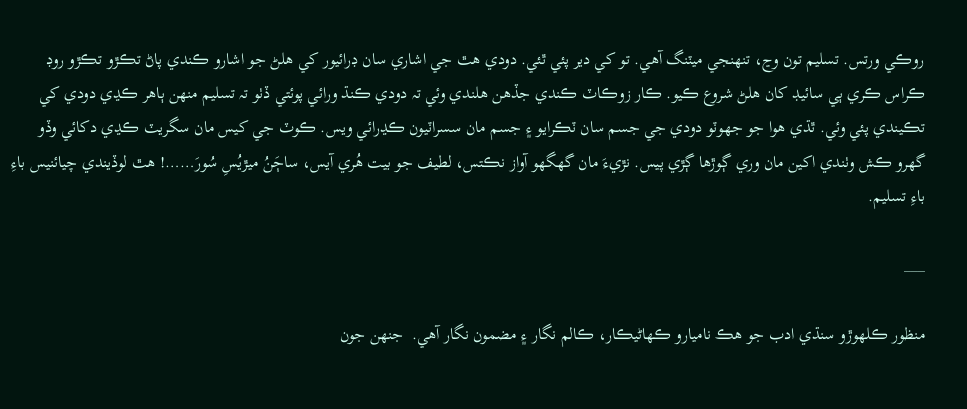روڪي ورتس. تسليم تون وڃ، تنهنجي ميٽنگ آهي. تو کي دير پئي ٿئي. دودي هٿ جي اشاري سان ڊرائيور کي هلڻ جو اشارو ڪندي پاڻ تڪڙو تڪڙو روڊ ڪراس ڪري ٻي سائيڊ کان هلڻ شروع ڪيو. ڪار زوڪاٽ ڪندي جڏھن هلندي وئي تہ دودي ڪنڌ ورائي پوئتي ڏٺو تہ تسليم منهن ٻاهر ڪڍي دودي کي تڪيندي پئي وئي. ٿڌي هوا جو جهوٽو دودي جي جسم سان ٽڪرايو ۽ جسم مان سسراٽيون ڪڍرائي ويس. ڪوٽ جي کيس مان سگريٽ ڪڍي دکائي وڏو گهرو ڪش وٺندي اکين مان وري ڳوڙها ڳڙي پيس. نڙيءَ مان گهگهو آواز نڪتس، لطيف جو بيت هُري آيس، ساڄَنُ ميڙيُسِ سُورَ……! هٿ لوڏيندي چيائنيس باءِ باءِ تسليم.

___

منظور ڪلهوڙو سنڌي ادب جو هڪ ناميارو ڪهاڻيڪار، ڪالم نگار ۽ مضمون نگار آهي.  جنهن جون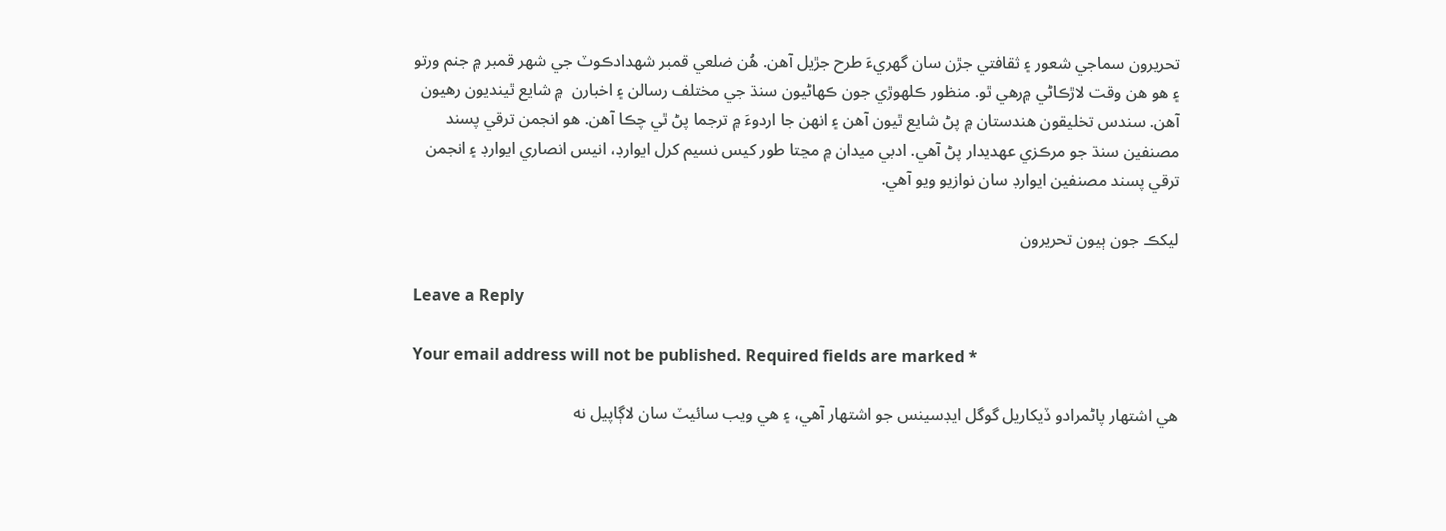تحريرون سماجي شعور ۽ ثقافتي جڙن سان گهريءَ طرح جڙيل آهن. هُن ضلعي قمبر شهدادڪوٽ جي شهر قمبر ۾ جنم ورتو ۽ هو هن وقت لاڙڪاڻي ۾رھي ٿو. منظور ڪلهوڙي جون ڪهاڻيون سنڌ جي مختلف رسالن ۽ اخبارن  ۾ شايع ٿينديون رهيون آهن. سندس تخليقون هندستان ۾ پڻ شايع ٿيون آهن ۽ انهن جا اردوءَ ۾ ترجما پڻ ٿي چڪا آهن. هو انجمن ترقي پسند مصنفين سنڌ جو مرڪزي عهديدار پڻ آهي. ادبي ميدان ۾ مڃتا طور کيس نسيم کرل ايوارڊ، انيس انصاري ايوارڊ ۽ انجمن ترقي پسند مصنفين ايوارڊ سان نوازيو ويو آهي.

ليکڪ جون ٻيون تحريرون

Leave a Reply

Your email address will not be published. Required fields are marked *

هي اشتهار پاڻمرادو ڏيکاريل گوگل ايڊسينس جو اشتهار آهي، ۽ هي ويب سائيٽ سان لاڳاپيل نه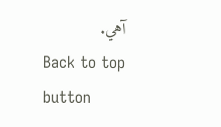آهي.
Back to top button